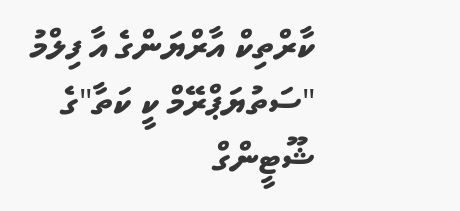ކާރްތިކް އާރްޔަންގެ އާ ފިލްމު "ސަތުޔަޕްރޭމް ކީ ކަތާ"ގެ ޝޫޓީންގް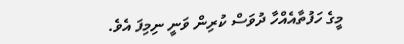މީގެ ހަފުތާއެއްހާ ދުވަސް ކުރިން ވަނީ ނިމިފަ އެވެ.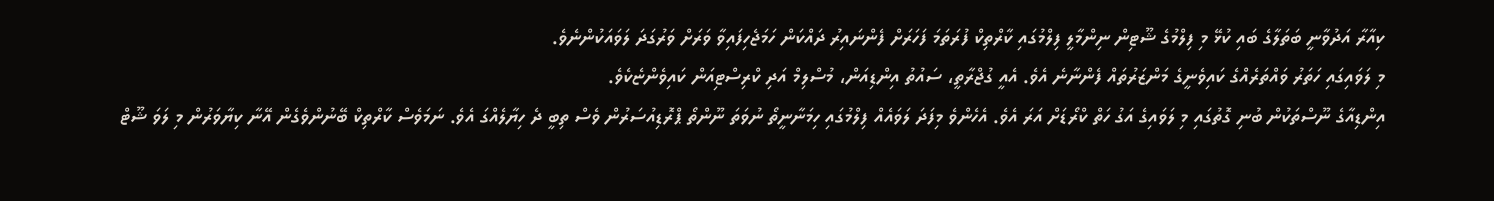ކިއާރާ އަދުވާނީ ބަތަލާގެ ބައި ކުޅޭ މި ފިލްމުގެ ޝޫޓިން ނިންމާލީ ފިލްމުގައި ކާރްތިކް ފުރަތަމަ ފަހަރަށް ފެންނައިރު ދައްކަން ހަމަޖެހިފައިވާ ވަރަށް ވަރުގަދަ ލަވައަކުންނެވެ.
މި ލަވައިގައި ހަތަރު ވައްތަރެއްގެ ކައިވެނީގެ މަންޒަރުތައް ފެންނާނެ އެވެ. އެއީ ގުޖްރާތީ، ސައުތު އިންޑިއަން، މުސްލިމް އަދި ކްރިސްޓިއަން ކައިވެންޏެކެވެ.
އިންޑިއާގެ ނޫސްތަކުން ބުނި ގޮތުގައި މި ލަވައިގެ އަގު ހަތް ކްރޯޑަށް އަރަ އެވެ. އެހެންވެ މިފަދަ ލަވައެއް ފިލްމުގައި ހިމަނާނީތޯ ނުވަތަ ނޫންތޯ ޕްރޮޑިއުސަރުން ވެސް ތިބީ ދެ ހިޔާލެއްގަ އެވެ. ނަމަވެސް ކާރްތިކް ބޭނުންވެގެން އޭނާ ކިޔާވަރުން މި ލަވަ ޝޫޓް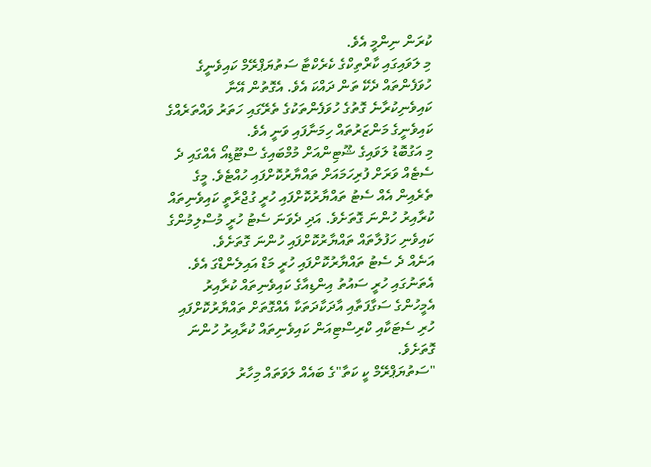ކުރަން ނިންމީ އެވެ.
މި ލަވައިގައި ކާރްތިކްގެ ކެރެކްޓާ ސަތުޔަޕްރޭމް ކައިވެނީގެ ހުވަފެންތައް ދެކޭ ތަން ދައްކަ އެވެ. އެގޮތުން އޭނާ ކައިވެނިކުރާނެ ގޮތުގެ ހުވަފެންތަކުގެ ތެރޭގައި ހަތަރު ވައްތަރެއްގެ ކައިވެނީގެ މަންޒަރުތައް ހިމަނާފައި ވަނީ އެވެ.
މި އަގުބޮޑު ލަވައިގެ ޝޫޓިންއަށް މުމްބައިގެ ސްޓޫޑިއޯ އެއްގައި ދެ ސެޓެއް ވަރަށް ފުރިހަމައަށް ތައްޔާރުކޮށްފައި ހުއްޓެވެ. މީގެ ތެރެއިން އެއް ސެޓު ތައްޔާރުކޮށްފައި ހުރީ ގުޖްރާތީ ކައިވެނިތައް ކުރާއިރު ހުންނަ ގޮތަށެވެ. އަދި ދެވަނަ ސެޓު ހުރީ މުސްލިމުންގެ ކައިވެނި ހަފުލާތައް ތައްޔާރުކޮށްފައި ހުންނަ ގޮތަށެވެ.
އަނެއް ދެ ސެޓު ތައްޔާރުކޮށްފައި ހުރީ މަޑް އައިލެންޑްގަ އެވެ. އެތަނުގައި ހުރީ ސައުތު އިންޑިއާގެ ކައިވެނިތައް ކުރާއިރު އެމީހުންގެ ސަގާފަތާއި އާދަކާދަތަކާ އެއްގޮތަށް ތައްޔާރުކޮށްފައި ހުރި ސެޓަކާއި ކްރިސްޓިއަން ކައިވެނިތައް ކުރާއިރު ހުންނަ ގޮތަށެވެ.
"ސަތުޔަޕްރޭމް ކީ ކަތާ"ގެ ބައެއް ލަވަތައް މިހާރު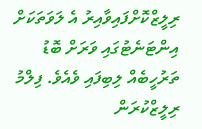ރިލީޒްކޮށްފައިވާއިރު އެ ލަވަތަކަށް އިންޓަނެޓުގައި ވަރަށް ބޮޑު ތަރުހީބެއް ލިބިފައި ވެއެވެ. ފިލްމު ރިލީޒްކުރަން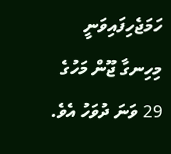ހަމަޖެހިފައިވަނީ މިހިނގާ ޖޫން މަހުގެ 29 ވަނަ ދުވަހު އެވެ.